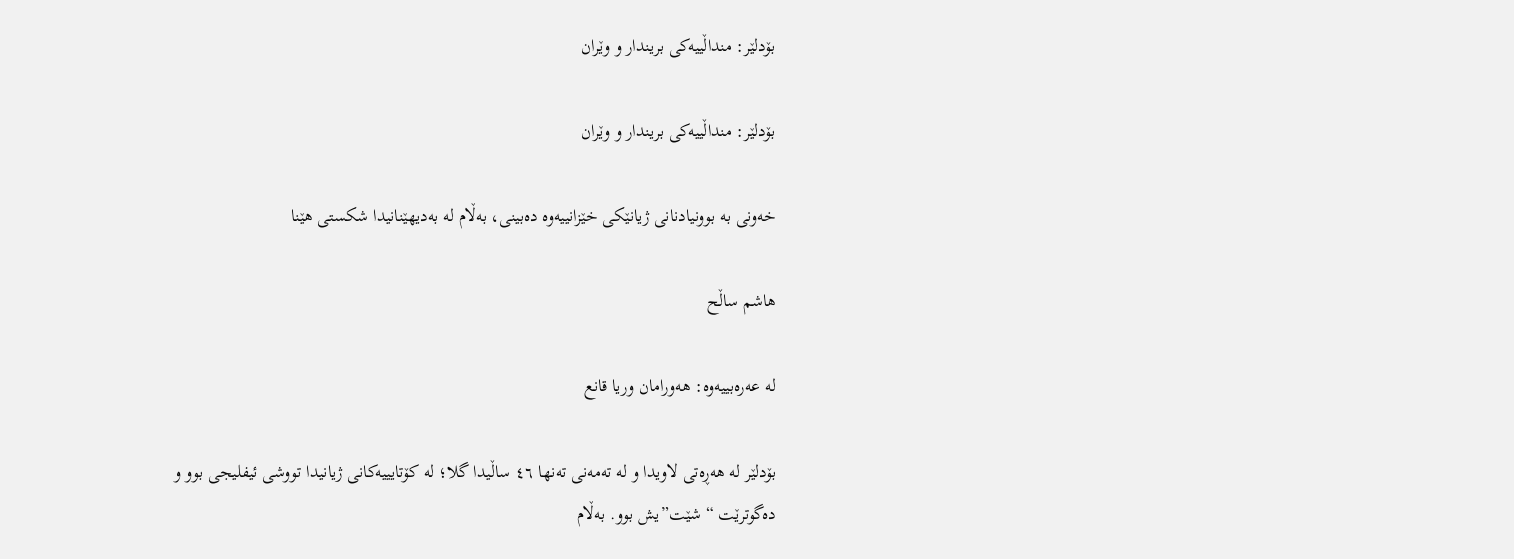بۆدلێر: منداڵییەکی بریندار و وێران

بۆدلێر: منداڵییەکی بریندار و وێران

خەونی بە بوونیادنانی ژیانێکی خێزانییەوە دەبینی، بەڵام لە بەدیهێنانیدا شکستی هێنا

هاشم ساڵح

لە عەرەبییەوە: هەورامان وریا قانع

بۆدلێر لە هەڕەتی لاویدا و لە تەمەنی تەنها ٤٦ ساڵیدا گلا؛ لە کۆتایییەکانی ژیانیدا تووشی ئیفلیجی بوو و دەگوترێت “شێت”یش بوو. بەڵام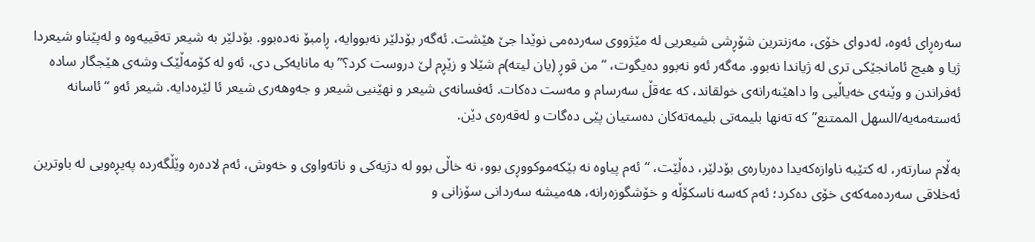سەرەڕای ئەوە، لەدوای خۆی، مەزنترین شۆڕشی شیعریی لە مێژووی سەردەمی نوێدا جێ هێشت. ئەگەر بۆدلێر نەبووایە، ڕامبۆ نەدەبوو. بۆدلێر بە شیعر تەقییەوە و لەپێناو شیعردا ژیا و هیچ ئامانجێکی تری لە ژیاندا نەبوو. مەگەر ئەو نەبوو دەیگوت، “من قوڕ (یان لیتە)م شێلا و زێڕم لێ دروست کرد؟” بە مانایەکی دی، ئەو لە کۆمەڵێک وشەی هێجگار سادە‌ ئەفراندن و وێنەی خەیاڵیی وا داهێنەرانەی خولقاند، کە عەقڵ سەرسام و مەست دەکات. ئەفسانەی شیعر و نهێنیی شیعر و جەوهەری شیعر ئا لێرەدایە. شیعر ئەو “ئاسانە ئەستەمەیه/السهل الممتنع‌” کە تەنها بلیمەتی بلیمەتەکان دەستیان پێی دەگات و لەقەرەی دێن.

بەڵام سارتەر، لە کتێبە ناوازەکەیدا دەربارەی بۆدلێر، دەڵێت، “ئەم پیاوە نە بێکەموکووڕی بوو، نە خاڵی بوو لە دژیەکی و ناتەواوی و خەوش، ئەم لادەرە وێڵگەردە پەیڕەویی لە باوترین ئەخلاقی سەردەمەکەی خۆی دەکرد؛ ئەم کەسە ناسکۆڵە و خۆشگوزەرانە، هەمیشە سەردانی سۆزانی و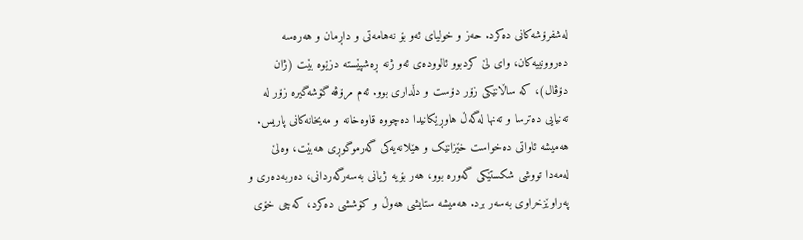لەشفرۆشەکانی دەکرد. حەز و خولیای ئەو بۆ نەهامەتی و داڕمان و هەرەسە دەروونییەکان، وای لێ کردبوو ئالوودەی ئەو ژنە ڕەشپێستە دزێوە بێت (ژان دۆڤال)، کە ساڵانێکی زۆر دۆست و دڵداری بوو. ئەم مرۆڤە گۆشەگیرە زۆر لە تەنیایی دەترسا و تەنها لەگەڵ هاوڕێکانیدا دەچووە قاوەخانە و مەیخانەکانی پاریس. هەمیشە ئاواتی دەخواست خێزانێک و هێلانەیەکی گەرموگوڕی هەبێت، وەلێ لەمەدا تووشی شکستێکی گەورە بوو، هەر بۆیە ژیانی بەسەرگەردانی، دەربەدەری و پەراوێزخراوی بەسەر برد. هەمیشە ستایشی هەوڵ و کۆششی دەکرد، کەچی خۆی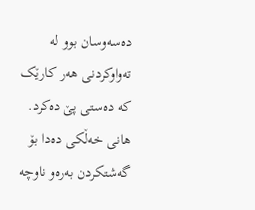دەسەوسان بوو لە تەواوکردنی هەر کارێک کە دەستی پێ دەکرد. هانی خەڵکی دەدا بۆ گەشتکردن بەرەو ناوچە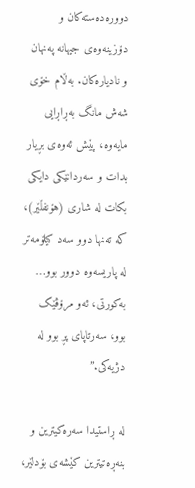دوورەدەستەکان و دۆزینەوەی جیهانە پەنهان و نادیارەکان. بەڵام خۆی شەش مانگ بەڕاڕایی مایەوە، پێش ئەوەی بڕیار بدات و سەردانێکی دایکی بکات لە شاری (هۆنفڵێر)، کە تەنها دوو سەد کیلۆمەتر لە پاریسەوە دوور بوو… بەکورتی، ئەو مرۆڤێک بوو، سەرتاپای پڕ بوو لە دژیەکی.”

لە ڕاستیدا سەرەکیترین و بنەڕەتیترین کێشەی بۆدلێر،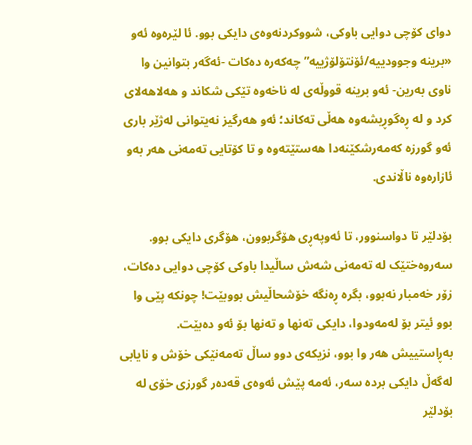دوای کۆچی دوایی باوکی، شووکردنەوەی دایکی بوو. ئا لێرەوە ئەو «برینە وجوودییە/ئۆنتۆلۆژییە” چەکەرە دەکات -ئەگەر بتوانین وا ناوی بەرین- ئەو برینە قووڵەی لە ناخەوە تێکی شکاند و هەلاهەلای کرد و لە ڕەگوڕیشەوە هەڵی تەکاند؛ ئەو هەرگیز نەیتوانی لەژێر باری ئەو گورزە کەمەرشکێنەدا هەستێتەوە و تا کۆتایی تەمەنی هەر بەو ئازارەوە ناڵاندی.

بۆدلێر تا دواسنوور، تا ئەوپەڕی هۆگربوون، هۆگری دایکی بوو. سەروەختێک لە تەمەنی شەش ساڵیدا باوکی کۆچی دوایی دەکات، زۆر خەمبار نەبوو، بگرە ڕەنگە خۆشحاڵیش بووبێت! چونکە پێی وا بوو ئیتر بۆ لەمەودوا، دایکی تەنها و تەنها بۆ ئەو دەبێت. بەڕاستییش هەر وا بوو، نزیکەی دوو ساڵ تەمەنێکی خۆش و نایابی لەگەڵ دایکی بردە سەر، ئەمە پێش ئەوەی قەدەر گورزی خۆی لە بۆدلێر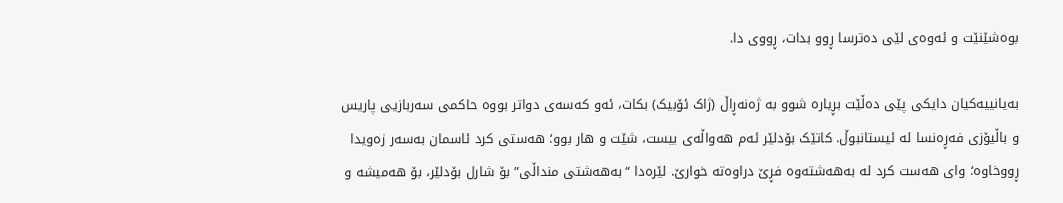بوەشێنێت و ئەوەی لێی دەترسا ڕوو بدات، ڕووی دا.

بەیانییەکیان دایکی پێی دەڵێت بڕیارە شوو بە ژەنەڕاڵ (ژاک ئۆبیک) بکات، ئەو کەسەی دواتر بووە حاکمی سەربازیی پاریس و باڵیۆزی فەڕەنسا لە ئیستانبوڵ. کاتێک بۆدلێر ئەم هەواڵەی بیست، شێت و هار بوو؛ هەستی کرد ئاسمان بەسەر زەویدا ڕووخاوە؛ وای هەست کرد لە بەهەشتەوە فڕێ دراوەتە خوارێ. لێرەدا “بەهەشتی منداڵی” بۆ شارل بۆدلێر، بۆ هەمیشە و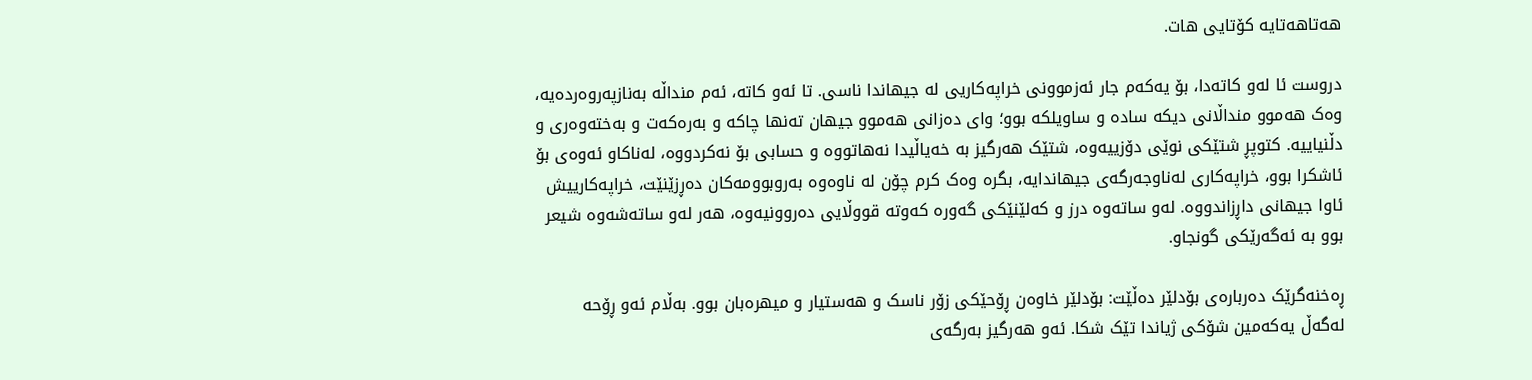هەتاهەتایە کۆتایی هات.

دروست ئا لەو کاتەدا، بۆ یەکەم جار ئەزموونی خراپەکاریی لە جیهاندا ناسی. تا ئەو کاتە، ئەم منداڵە بەنازپەروەردەیە، وەک هەموو منداڵانی دیکە سادە و ساویلکە بوو؛ وای دەزانی هەموو جیهان تەنها چاکە و بەرەکەت و بەختەوەری و دڵنیاییە. کتوپڕ شتێکی نوێی دۆزییەوە، شتێک هەرگیز بە خەیاڵیدا نەهاتووە و حسابی بۆ نەکردووە، لەناکاو ئەوەی بۆ ئاشکرا بوو، خراپەکاری لەناوجەرگەی جیهاندایە، بگرە وەک کرم چۆن لە ناوەوە بەروبوومەکان دەڕزێنێت، خراپەکارییش ئاوا جیهانی داڕزاندووە. لەو ساتەوە درز و کەلێنێکی گەورە کەوتە قووڵایی دەروونیەوە، هەر لەو ساتەشەوە شیعر بوو بە ئەگەرێکی گونجاو.

ڕەخنەگرێک دەربارەی بۆدلێر دەڵێت: بۆدلێر خاوەن ڕۆحێکی زۆر ناسک و هەستیار و میهرەبان بوو. بەڵام ئەو ڕۆحە لەگەڵ یەکەمین شۆکی ژیاندا تێک شکا. ئەو هەرگیز بەرگەی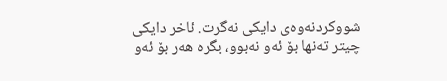شووکردنەوەی دایکی نەگرت. ئاخر دایکی چیتر تەنها بۆ ئەو نەبوو، بگرە هەر بۆ ئەو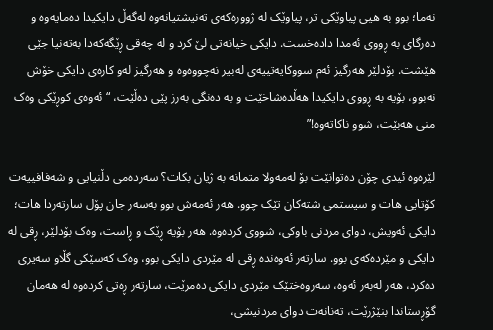نەما؛ بوو بە هیی پیاوێکی تر، پیاوێک لە ژوورەکەی تەنیشتیانەوە لەگەڵ دایکیدا دەمایەوە و دەرگای بە ڕووی ئەمدا دادەخست. دایکی خیانەتی لێ کرد و لە چەقی ڕێگەکەدا بەتەنیا جێی هێشت. بۆدلێر هەرگیز ئەم سووکایەتییەی لەبیر نەچووەوە و هەرگیز لەو کارەی دایکی خۆش نەبوو، بۆیە بە ڕووی دایکیدا هەڵدەشاخێت و بە دەنگی بەرز پێی دەڵێت، “ئەوەی کوڕێکی وەک منی هەبێت، شوو ناکاتەوە!”

لێرەوە ئیدی چۆن دەتوانێت بۆ لەمەولا متمانە بە ژیان بکات؟ سەردەمی دڵنیایی و شەفافییەت کۆتایی هات و سیستمی شتەکان تێک چوو. هەر ئەمەش بوو بەسەر جان پۆل سارتەردا هات؛ دایکی ئەویش، دوای مردنی باوکی، شووی کردەوە. هەر بۆیە ڕێک و ڕاست، وەک بۆدلێر، ڕقی لە دایکی و مێردەکەی بوو. سارتەر ئەوەندە ڕقی لە مێردی دایکی بوو، وەک کەسێکی گڵاو سەیری دەکرد، هەر لەبەر ئەوە، سەروەختێک مێردی دایکی دەمرێت، سارتەر ڕەتی کردەوە لە هەمان گۆڕستاندا بنێژرێت، تەنانەت دوای مردنیشی،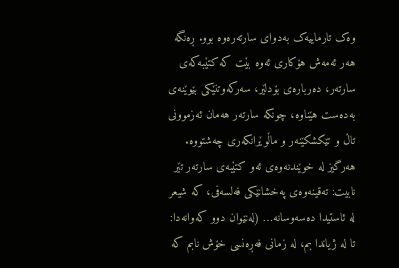وەک تارماییەک بەدوای سارتەرەوە بوو. ڕەنگە هەر ئەمەش هۆکاری ئەوە بێت کە کتێبەکەی سارتەر، دەربارەی بۆدلێر، سەرکەوتنێکی بێوێنەی بەدەست هێناوە، چونکە سارتەر هەمان ئەزموونی تاڵ و تێکشکێنەر و ماڵوێرانکەری چەشتووە. هەرگیز لە خوێندنەوەی ئەو کتێبەی سارتەر تێر نابیت: تەقینەوەی پەخشانێکی فەلسەفی، کە شیعر لە ئاستیدا دەسەوسانە… (لەنێوان دوو کەوانەدا: تا لە ژیاندا بم، لە زمانی فەڕەنسی خۆش نابم کە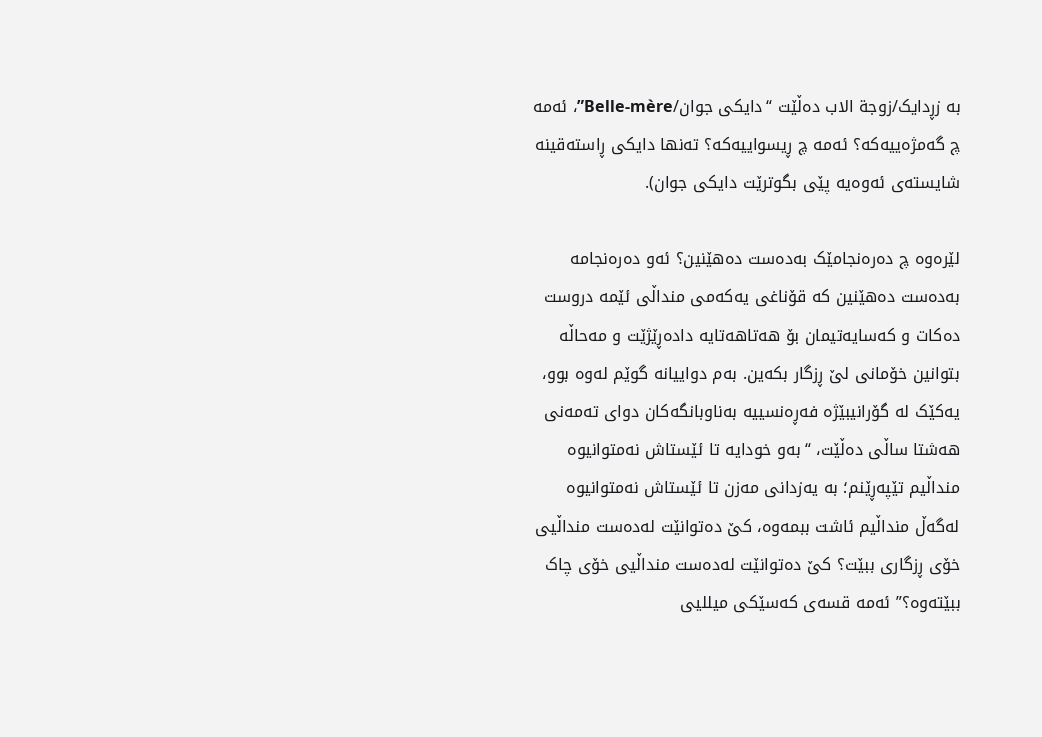بە زڕدایک/زوجة الاب دەڵێت “دایکی جوان/Belle-mère”، ئەمە چ گەمژەییەکە؟ ئەمە چ ڕیسواییەکە؟ تەنها دایکی ڕاستەقینە شایستەی ئەوەیە پێی بگوترێت دایکی جوان).

لێرەوە چ دەرەنجامێک بەدەست دەهێنین؟ ئەو دەرەنجامە بەدەست دەهێنین کە قۆناغی یەکەمی منداڵی ئێمە دروست دەکات و کەسایەتیمان بۆ هەتاهەتایە دادەڕێژێت و مەحاڵە بتوانین خۆمانی لێ ڕزگار بکەین. بەم دواییانە گوێم لەوە بوو، یەکێک لە گۆرانیبێژە فەڕەنسییە بەناوبانگەکان دوای تەمەنی هەشتا ساڵی دەڵێت، “بەو خودایە تا ئێستاش نەمتوانیوە منداڵیم تێپەڕێنم؛ بە یەزدانی مەزن تا ئێستاش نەمتوانیوە لەگەڵ منداڵیم ئاشت ببمەوە، کێ دەتوانێت لەدەست منداڵیی خۆی ڕزگاری ببێت؟ کێ دەتوانێت لەدەست منداڵیی خۆی چاک ببێتەوە؟” ئەمە قسەی کەسێکی میللیی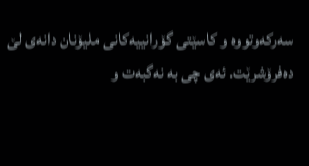سەرکەوتووە و کاسێتی گۆرانییەکانی ملیۆنان دانەی لێ دەفرۆشرێت. ئەی چی بە نەگبەت و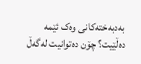بەدبەختەکانی وەک ئێمە دەڵێیت؟ چۆن دەتوانیت لەگەڵ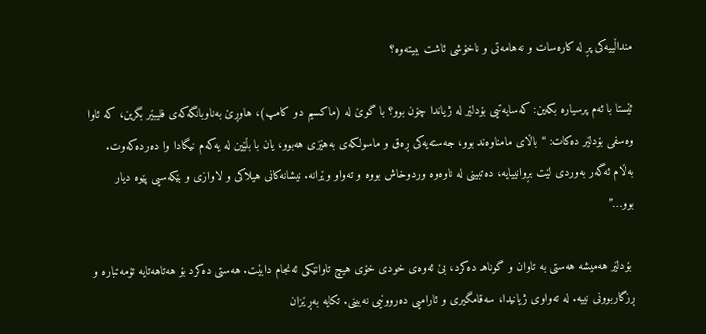منداڵییەکی پڕ لە کارەسات و نەهامەتی و ناخۆشی ئاشت ببیتەوە؟

ئێستا با ئەم پرسیارە بکەین: کەسایەتیی بۆدلێر لە ژیاندا چۆن بوو؟ با گوێ لە (ماکسیم دو کامپ)، هاوڕێ بەناوبانگەکەی فلیبێر بگرین، کە ئاوا وەسفی بۆدلێر دەکات: “باڵای مامناوەند بوو، جەستەیەکی ڕەق و ماسولکەی بەهێزی هەبوو، یان با بڵێین لە یەکەم نیگادا وا دەردەکەوت. بەڵام ئەگەر بەوردی لێت بڕوانییایە، دەتبینی لە ناوەوە وردوخاش بووە و تەواو وێرانە. نیشانەکانی هیلاکی و لاوازی و بێکەسیی پێوە دیار بوو…”

 بۆدلێر هەمیشە هەستی بە تاوان و گوناهـ دەکرد، بێ ئەوەی خودی خۆی هیچ تاوانێکی ئەنجام دابێت. هەستی دەکرد بۆ هەتاهەتایە تۆمەتبارە و ڕزگاربوونی نییە. لە تەواوی ژیانیدا، سەقامگیری و ئارامیی دەروونیی نەبینی. تکایە بەڕێزان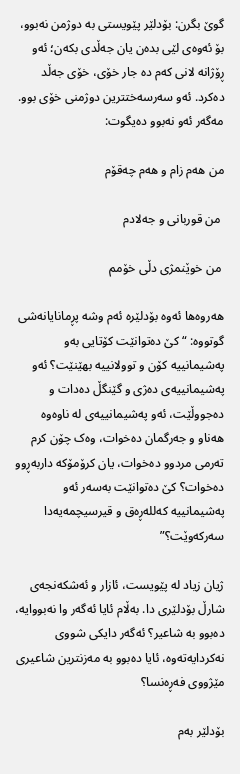گوێ بگرن: بۆدلێر پێویستی بە دوژمن نەبوو، بۆ ئەوەی لێی بدەن یان جەڵدی بکەن؛ ئەو ڕۆژانە لانی کەم دە جار خۆی، خۆی جەڵد دەکرد. ئەو سەرسەختترین دوژمنی خۆی بوو. مەگەر ئەو نەبوو دەیگوت:

من هەم زام و هەم چەقۆم

 من قوربانی و جەلادم

 من خوێنمژی دڵی خۆمم

هەروەها ئەوە بۆدلێرە ئەم وشە پڕمانایانەشی گوتووە: “کێ دەتوانێت کۆتایی بەو‌ پەشیمانییە کۆن و توولانییە بهێنێت؟ ئەو پەشیمانییەی دەژی و گێنگڵ دەدات و دەجووڵێت، ئەو پەشیمانییەی لە ناوەوە هەناو و جەرگمان دەخوات، وەک چۆن کرم تەرمی مردوو دەخوات، یان کرۆمۆکە داربەڕوو دەخوات؟ کێ دەتوانێت بەسەر ئەو پەشیمانییە کەللەڕەق و قیرسیچمەیەدا سەرکەوێت؟”

ژیان زیاد لە پێویست، ئازار و ئەشکەنجەی شارڵ بۆدلێری دا. بەڵام ئایا ئەگەر وا نەبووایە، دەبوو بە شاعیر؟ ئەگەر دایکی شووی نەکردایەتەوە، ئایا دەبوو بە مەزنترین شاعیری مێژووی فەڕەنسا؟

بۆدلێر بەم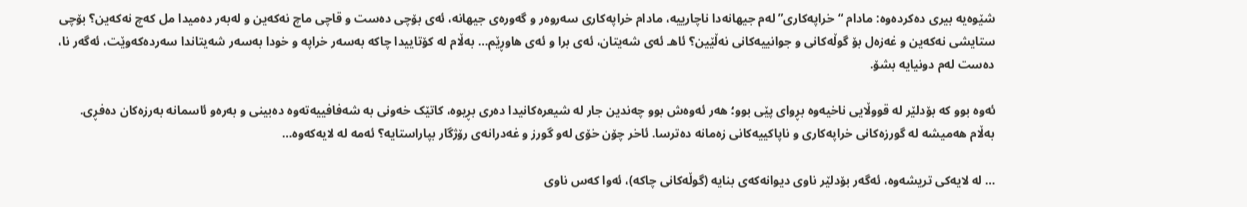شێوەیە بیری دەکردەوە: مادام “خراپەکاری” لەم جیهانەدا ناچارییە، مادام خراپەکاری سەروەر و گەورەی جیهانە، ئەی بۆچی دەست و قاچی ماچ نەکەین و لەبەر دەمیدا مل کەچ نەکەین؟ بۆچی ستایشی نەکەین و غەزەل بۆ گوڵەکانی و جوانییەکانی نەڵێین؟ ئاهـ ئەی شەیتان، ئەی برا و ئەی هاوڕێم… بەڵام لە کۆتاییدا چاکە بەسەر خراپه و خودا بەسەر شەیتاندا سەردەکەوێت، ئەگەر نا، دەست لەم دونیایە بشۆ.

ئەوە بوو کە بۆدلێر لە قووڵایی ناخیەوە بڕوای پێی بوو؛ هەر ئەوەش بوو چەندین جار لە شیعرەکانیدا دەری بڕیوە، کاتێک خەونی بە شەفافییەتەوە دەبینی و بەرەو ئاسمانە بەرزەکان دەفڕی. بەڵام هەمیشە لە گورزەکانی خراپەکاری و ناپاکییەکانی زەمانە دەترسا. ئاخر چۆن خۆی لەو گورز و غەدرانەی رۆژگار بپاراستایە؟ ئەمە لە لایەکەوە…

… لە لایەکی تریشەوە، ئەگەر بۆدلێر ناوی دیوانەکەی بنایە (گوڵەکانی چاکە)، ئەوا کەس ناوی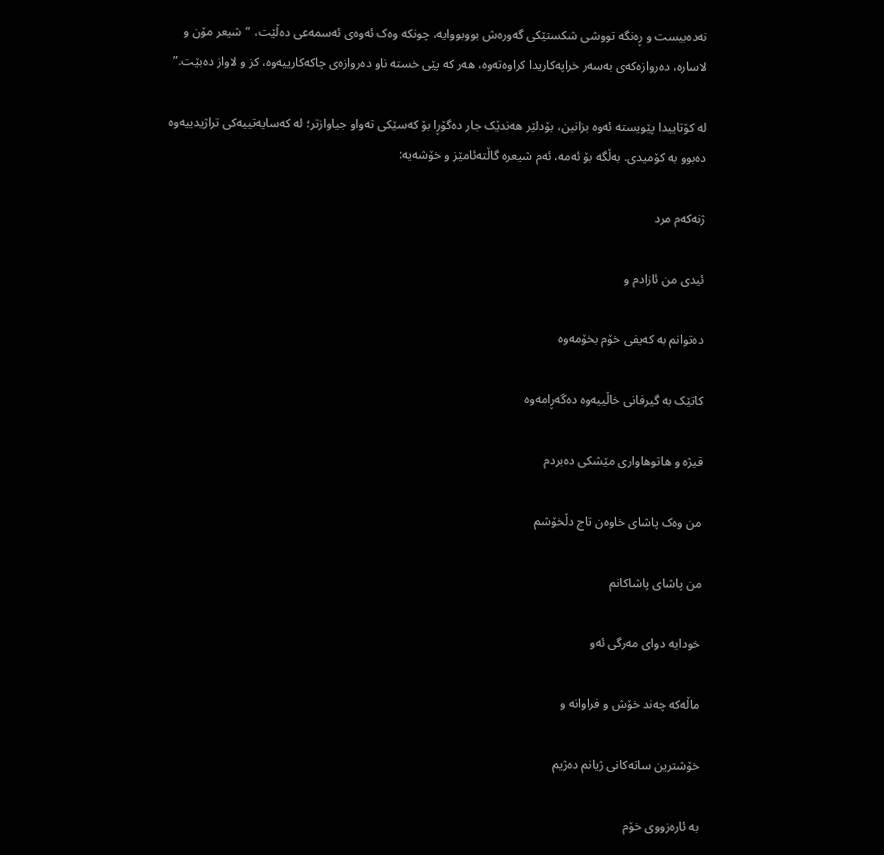نەدەبیست و ڕەنگە تووشی شکستێکی گەورەش بووبووایە، چونکە وەک ئەوەی ئەسمەعی دەڵێت، “شیعر مۆن و لاسارە، دەروازەکەی بەسەر خراپەکاریدا کراوەتەوە، هەر کە پێی خستە ناو دەروازەی چاکەکارییەوە، کز و لاواز دەبێت.”

لە کۆتاییدا پێویستە ئەوە بزانین، بۆدلێر هەندێک جار دەگۆڕا بۆ کەسێکی تەواو جیاوازتر؛ لە کەسایەتییەکی تراژیدییەوە دەبوو بە کۆمیدی. بەڵگە بۆ ئەمە، ئەم شیعرە گاڵتەئامێز و خۆشەیە:

ژنەکەم مرد

ئیدی من ئازادم و

دەتوانم بە کەیفی خۆم بخۆمەوە

کاتێک بە گیرفانی خاڵییەوە دەگەڕامەوە

قیژە و هاتوهاواری مێشکی دەبردم

من وەک پاشای خاوەن تاج دڵخۆشم

من پاشای پاشاکانم

خودایە دوای مەرگی ئەو

ماڵەکە چەند خۆش و فراوانە و

خۆشترین ساتەکانی ژیانم دەژیم

بە ئارەزووی خۆم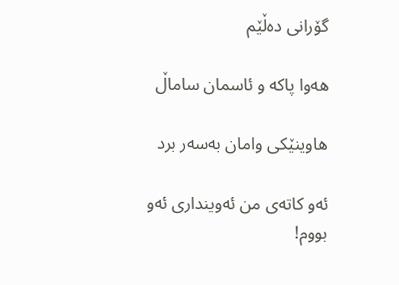گۆرانی دەڵێم

هەوا پاکە و ئاسمان ساماڵ

هاوینێکی وامان بەسەر برد

ئەو کاتەی من ئەوینداری ئەو بووم!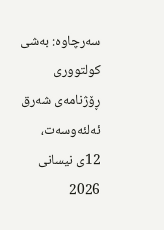سەرچاوە: بەشی کولتووری ڕۆژنامەی شەرق ئەلئەوسەت، 12ی نیسانی 2026